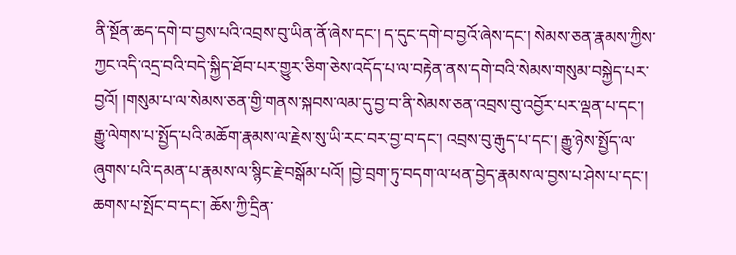ནི་སྔོན་ཆད་དགེ་བ་བྱས་པའི་འབྲས་བུ་ཡིན་ནོ་ཞེས་དང་། ད་དུང་དགེ་བ་བྱའོ་ཞེས་དང་། སེམས་ཅན་རྣམས་ཀྱིས་ཀྱང་འདི་འདྲ་བའི་བདེ་སྐྱིད་ཐོབ་པར་གྱུར་ཅིག་ཅེས་འདོད་པ་ལ་བརྟེན་ནས་དགེ་བའི་སེམས་གསུམ་བསྐྱེད་པར་བྱའོ། །གསུམ་པ་ལ་སེམས་ཅན་གྱི་གནས་སྐབས་ལམ་དུ་བྱ་བ་ནི་སེམས་ཅན་འབྲས་བུ་འབྱོར་པར་ལྡན་པ་དང་། རྒྱུ་ལེགས་པ་སྤྱོད་པའི་མཆོག་རྣམས་ལ་རྗེས་སུ་ཡི་རང་བར་བྱ་བ་དང་། འབྲས་བུ་རྒུད་པ་དང་། རྒྱུ་ཉེས་སྤྱོད་ལ་ཞུགས་པའི་དམན་པ་རྣམས་ལ་སྙིང་རྗེ་བསྒོམ་པའོ། །བྱེ་བྲག་ཏུ་བདག་ལ་ཕན་བྱེད་རྣམས་ལ་བྱས་པ་ཤེས་པ་དང་། ཆགས་པ་སྤོང་བ་དང་། ཆོས་ཀྱི་དྲིན་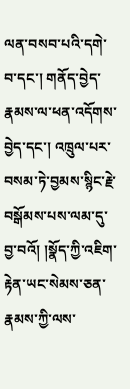ལན་བསབ་པའི་དགེ་བ་དང་། གནོད་བྱེད་རྣམས་ལ་ཕན་འདོགས་བྱེད་དང་། འཁྲུལ་པར་བསམ་ཏེ་བྱམས་སྙིང་རྗེ་བསྒོམས་པས་ལམ་དུ་བྱ་བའོ། །སྣོད་ཀྱི་འཇིག་རྟེན་ཡང་སེམས་ཅན་རྣམས་ཀྱི་ལས་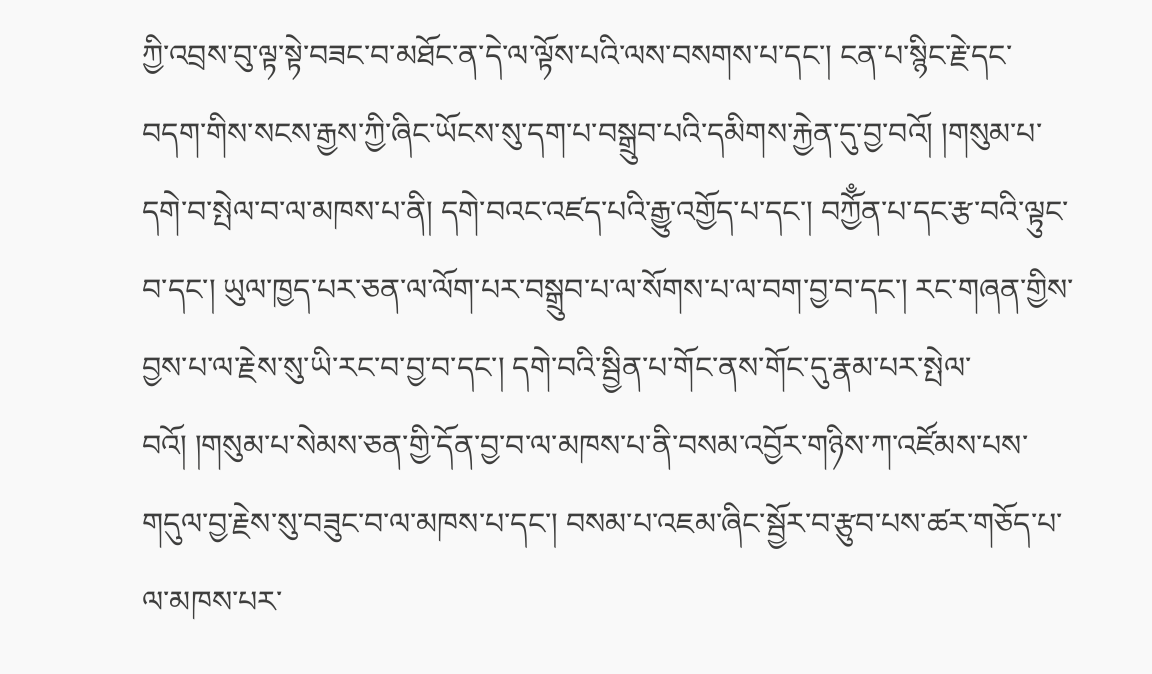ཀྱི་འབྲས་བུ་ལྟ་སྟེ་བཟང་བ་མཐོང་ན་དེ་ལ་ལྟོས་པའི་ལས་བསགས་པ་དང་། ངན་པ་སྙིང་རྗེ་དང་བདག་གིས་སངས་རྒྱས་ཀྱི་ཞིང་ཡོངས་སུ་དག་པ་བསྒྲུབ་པའི་དམིགས་རྐྱེན་དུ་བྱ་བའོ། །གསུམ་པ་དགེ་བ་སྤེལ་བ་ལ་མཁས་པ་ནི། དགེ་བའང་འཛད་པའི་རྒྱུ་འགྱོད་པ་དང་། བཀྱོྃན་པ་དང་རྩ་བའི་ལྟུང་བ་དང་། ཡུལ་ཁྱད་པར་ཅན་ལ་ལོག་པར་བསྒྲུབ་པ་ལ་སོགས་པ་ལ་བག་བྱ་བ་དང་། རང་གཞན་གྱིས་བྱས་པ་ལ་རྗེས་སུ་ཡི་རང་བ་བྱ་བ་དང་། དགེ་བའི་སྦྱིན་པ་གོང་ནས་གོང་དུ་རྣམ་པར་སྤེལ་བའོ། །གསུམ་པ་སེམས་ཅན་གྱི་དོན་བྱ་བ་ལ་མཁས་པ་ནི་བསམ་འབྱོར་གཉིས་ཀ་འཛོམས་པས་གདུལ་བྱ་རྗེས་སུ་བཟུང་བ་ལ་མཁས་པ་དང་། བསམ་པ་འཇམ་ཞིང་སྦྱོར་བ་རྩུབ་པས་ཚར་གཅོད་པ་ལ་མཁས་པར་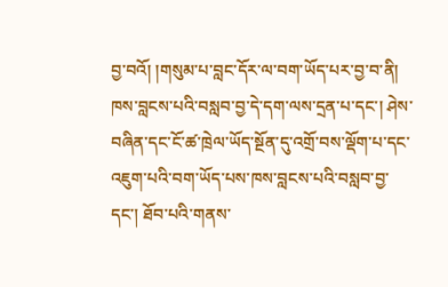བྱ་བའོ། །གསུམ་པ་བླང་དོར་ལ་བག་ཡོད་པར་བྱ་བ་ནི། ཁས་བླངས་པའི་བསླབ་བྱ་དེ་དག་ལས་དྲན་པ་དང་། ཤེས་བཞིན་དང་ངོ་ཚ་ཁྲེལ་ཡོད་སྔོན་དུ་འགྲོ་བས་ལྡོག་པ་དང་འཇུག་པའི་བག་ཡོད་པས་ཁས་བླངས་པའི་བསླབ་བྱ་དང་། ཐོབ་པའི་གནས་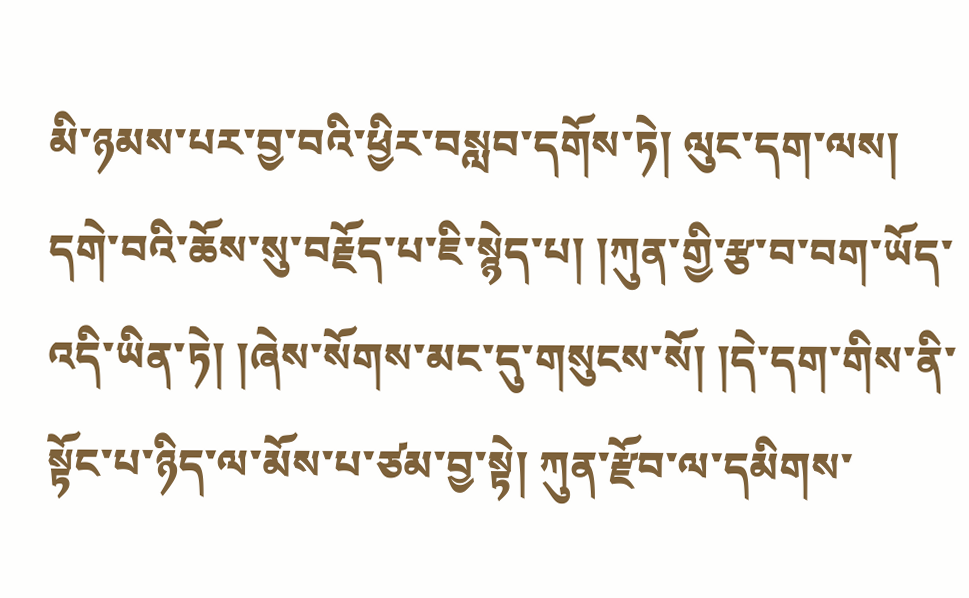མི་ཉམས་པར་བྱ་བའི་ཕྱིར་བསླབ་དགོས་ཏེ། ལུང་དག་ལས། དགེ་བའི་ཆོས་སུ་བརྗོད་པ་ཇི་སྙེད་པ། །ཀུན་གྱི་རྩ་བ་བག་ཡོད་འདི་ཡིན་ཏེ། །ཞེས་སོགས་མང་དུ་གསུངས་སོ། །དེ་དག་གིས་ནི་སྟོང་པ་ཉིད་ལ་མོས་པ་ཙམ་བྱ་སྟེ། ཀུན་རྫོབ་ལ་དམིགས་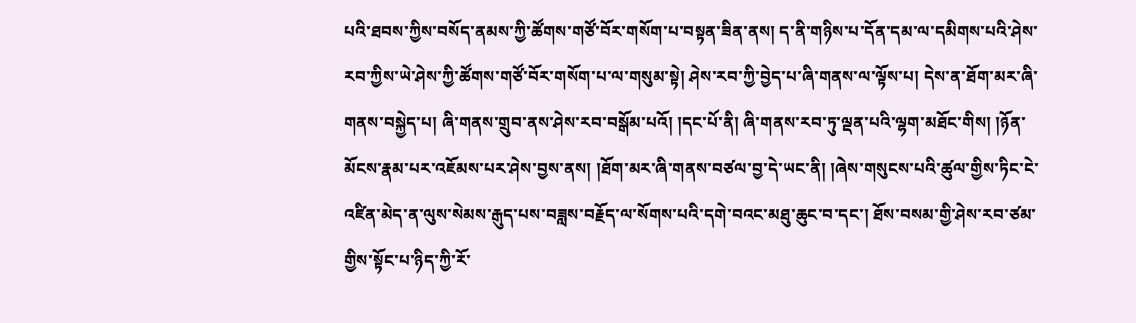པའི་ཐབས་ཀྱིས་བསོད་ནམས་ཀྱི་ཚོགས་གཙོ་བོར་གསོག་པ་བསྟན་ཟིན་ནས། ད་ནི་གཉིས་པ་དོན་དམ་ལ་དམིགས་པའི་ཤེས་རབ་ཀྱིས་ཡེ་ཤེས་ཀྱི་ཚོགས་གཙོ་བོར་གསོག་པ་ལ་གསུམ་སྟེ། ཤེས་རབ་ཀྱི་བྱེད་པ་ཞི་གནས་ལ་ལྟོས་པ། དེས་ན་ཐོག་མར་ཞི་གནས་བསྐྱེད་པ། ཞི་གནས་གྲུབ་ནས་ཤེས་རབ་བསྒོམ་པའོ། །དང་པོ་ནི། ཞི་གནས་རབ་ཏུ་ལྡན་པའི་ལྷག་མཐོང་གིས། །ཉོན་མོངས་རྣམ་པར་འཇོམས་པར་ཤེས་བྱས་ནས། །ཐོག་མར་ཞི་གནས་བཙལ་བྱ་དེ་ཡང་ནི། །ཞེས་གསུངས་པའི་ཚུལ་གྱིས་ཏིང་ངེ་འཛིན་མེད་ན་ལུས་སེམས་རྒུད་པས་བཟླས་བརྗོད་ལ་སོགས་པའི་དགེ་བའང་མཐུ་ཆུང་བ་དང་། ཐོས་བསམ་གྱི་ཤེས་རབ་ཙམ་གྱིས་སྟོང་པ་ཉིད་ཀྱི་རོ་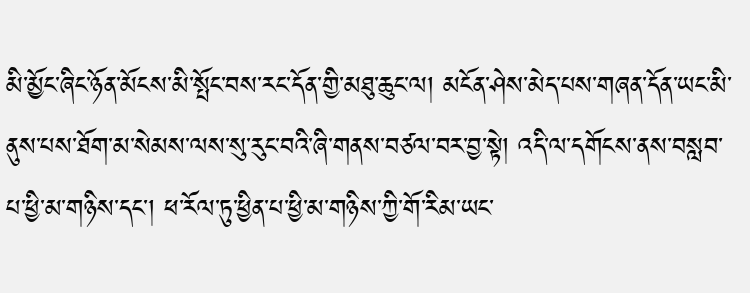མི་མྱོང་ཞིང་ཉོན་མོངས་མི་སྤོང་བས་རང་དོན་གྱི་མཐུ་ཆུང་ལ། མངོན་ཤེས་མེད་པས་གཞན་དོན་ཡང་མི་ནུས་པས་ཐོག་མ་སེམས་ལས་སུ་རུང་བའི་ཞི་གནས་བཙལ་བར་བྱ་སྟེ། འདི་ལ་དགོངས་ནས་བསླབ་པ་ཕྱི་མ་གཉིས་དང་། ཕ་རོལ་ཏུ་ཕྱིན་པ་ཕྱི་མ་གཉིས་ཀྱི་གོ་རིམ་ཡང་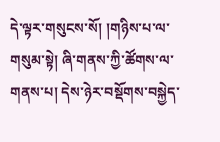དེ་ལྟར་གསུངས་སོ། །གཉིས་པ་ལ་གསུམ་སྟེ། ཞི་གནས་ཀྱི་ཚོགས་ལ་གནས་པ། དེས་ཉེར་བསྡོགས་བསྐྱེད་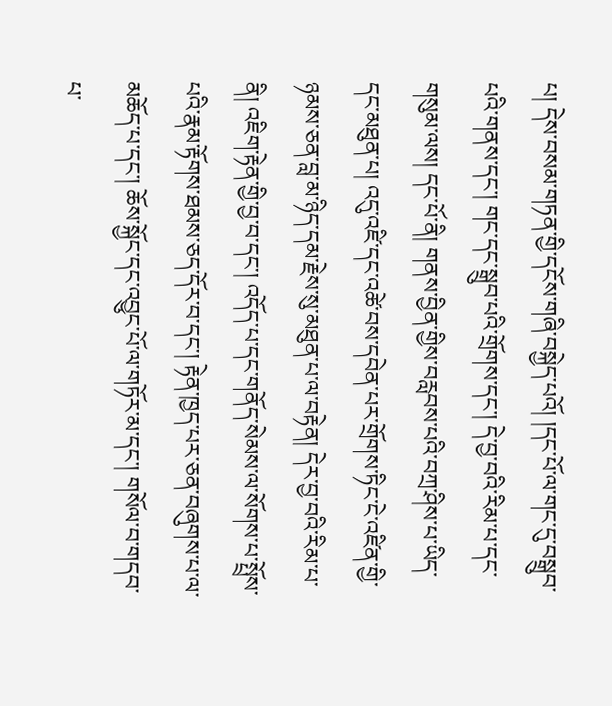པ། དེས་བསམ་གཏན་གྱི་དངོས་གཞི་བསྐྱེད་པའོ། །དང་པོ་ལ་གང་དུ་བསྒྲུབ་པའི་གནས་དང་། གང་དང་སྒྲུབ་པའི་གྲོགས་དང་། དེ་བྱ་བའི་རིམ་པ་དང་གསུམ་ལས། དང་པོ་ནི། གནས་བྱིན་གྱིས་བརླབས་པའི་བཀྲ་ཤིས་པ་ཡིད་དང་མཐུན་པ། འདུ་འཛི་དང་འཚེ་བས་དབེན་པར་གྲོགས་ཏིང་ངེ་འཛིན་གྱི་ཉམས་ཅན་བླ་མ་ཉིད་དམ་རྗེས་སུ་མཐུན་པ་ལ་བརྟེན། དེར་བྱ་བའི་རིམ་པ་ནི། འཇིག་རྟེན་གྱི་བྱ་བ་དང་། འདོད་པ་དང་གནོད་སེམས་ལ་སོགས་པ་སྤྲོས་པའི་རྣམ་རྟོགས་ཐམས་ཅད་དོར་བ་དང་། རྟེན་ཁྱད་པར་ཅན་བཞུགས་པ་ལ་མཆོད་པ་དང་། ཆོས་སྐྱོང་དང་འབྱུང་པོ་ལ་གཏོར་མ་དང་། གསོལ་བ་གདབ་པ་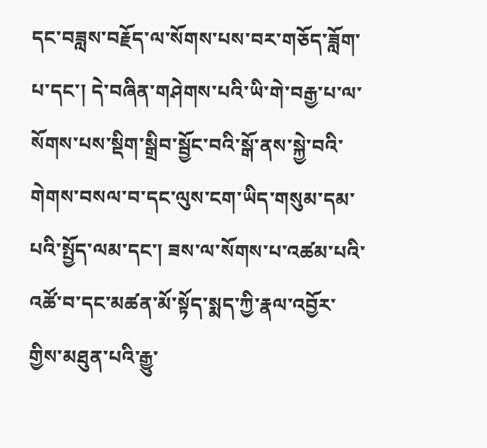དང་བཟླས་བརྗོད་ལ་སོགས་པས་བར་གཅོད་ཟློག་པ་དང་། དེ་བཞིན་གཤེགས་པའི་ཡི་གེ་བརྒྱ་པ་ལ་སོགས་པས་སྡིག་སྒྲིབ་སྦྱོང་བའི་སྒོ་ནས་སྐྱེ་བའི་གེགས་བསལ་བ་དང་ལུས་ངག་ཡིད་གསུམ་དམ་པའི་སྤྱོད་ལམ་དང་། ཟས་ལ་སོགས་པ་འཚམ་པའི་འཚོ་བ་དང་མཚན་མོ་སྟོད་སྨད་ཀྱི་རྣལ་འབྱོར་གྱིས་མཐུན་པའི་རྒྱུ་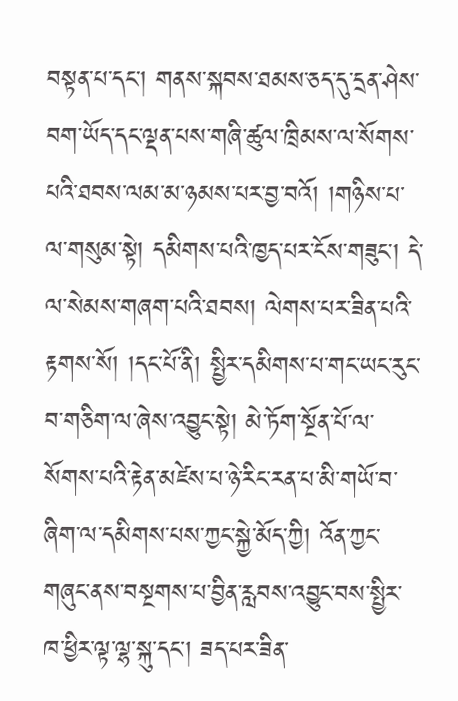བསྟན་པ་དང་། གནས་སྐབས་ཐམས་ཅད་དུ་དྲན་ཤེས་བག་ཡོད་དང་ལྡན་པས་གཞི་ཚུལ་ཁྲིམས་ལ་སོགས་པའི་ཐབས་ལམ་མ་ཉམས་པར་བྱ་བའོ། །གཉིས་པ་ལ་གསུམ་སྟེ། དམིགས་པའི་ཁྱད་པར་ངོས་གཟུང་། དེ་ལ་སེམས་གཞག་པའི་ཐབས། ལེགས་པར་ཟིན་པའི་རྟགས་སོ། །དང་པོ་ནི། སྤྱིར་དམིགས་པ་གང་ཡང་རུང་བ་གཅིག་ལ་ཞེས་འབྱུང་སྟེ། མེ་ཏོག་སྔོན་པོ་ལ་སོགས་པའི་རྟེན་མཛེས་པ་ཉེ་རིང་རན་པ་མི་གཡོ་བ་ཞིག་ལ་དམིགས་པས་ཀྱང་སྐྱེ་མོད་ཀྱི། འོན་ཀྱང་གཞུང་ནས་བསྔགས་པ་བྱིན་རླབས་འབྱུང་བས་སྤྱིར་ཁ་ཕྱིར་ལྟ་ལྷ་སྐུ་དང་། ཟད་པར་ཟིན་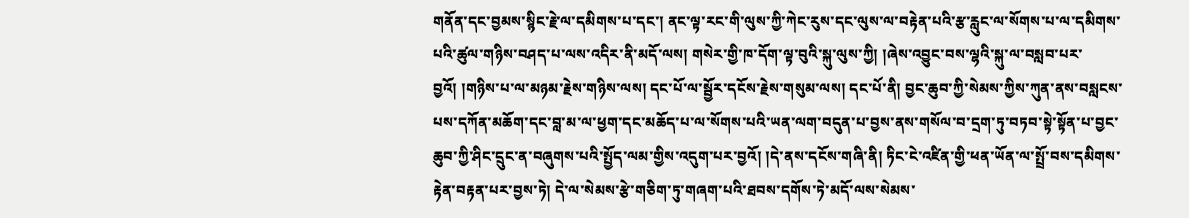གནོན་དང་བྱམས་སྙིང་རྗེ་ལ་དམིགས་པ་དང་། ནང་ལྟ་རང་གི་ལུས་ཀྱི་ཀེང་རུས་དང་ལུས་ལ་བརྟེན་པའི་རྩ་རླུང་ལ་སོགས་པ་ལ་དམིགས་པའི་ཚུལ་གཉིས་བཤད་པ་ལས་འདིར་ནི་མདོ་ལས། གསེར་གྱི་ཁ་དོག་ལྟ་བུའི་སྐུ་ལུས་ཀྱི། །ཞེས་འབྱུང་བས་ལྷའི་སྐུ་ལ་བསླབ་པར་བྱའོ། །གཉིས་པ་ལ་མཉམ་རྗེས་གཉིས་ལས། དང་པོ་ལ་སྦྱོར་དངོས་རྗེས་གསུམ་ལས། དང་པོ་ནི། བྱང་ཆུབ་ཀྱི་སེམས་ཀྱིས་ཀུན་ནས་བསླངས་པས་དཀོན་མཆོག་དང་བླ་མ་ལ་ཕྱག་དང་མཆོད་པ་ལ་སོགས་པའི་ཡན་ལག་བདུན་པ་བྱས་ནས་གསོལ་བ་དྲག་ཏུ་བཏབ་སྟེ་སྟོན་པ་བྱང་ཆུབ་ཀྱི་ཤིང་དྲུང་ན་བཞུགས་པའི་སྤྱོད་ལམ་གྱིས་འདུག་པར་བྱའོ། །དེ་ནས་དངོས་གཞི་ནི། ཏིང་ངེ་འཛིན་གྱི་ཕན་ཡོན་ལ་སྤྲོ་བས་དམིགས་རྟེན་བརྟན་པར་བྱས་ཏེ། དེ་ལ་སེམས་རྩེ་གཅིག་ཏུ་གཞག་པའི་ཐབས་དགོས་ཏེ་མདོ་ལས་སེམས་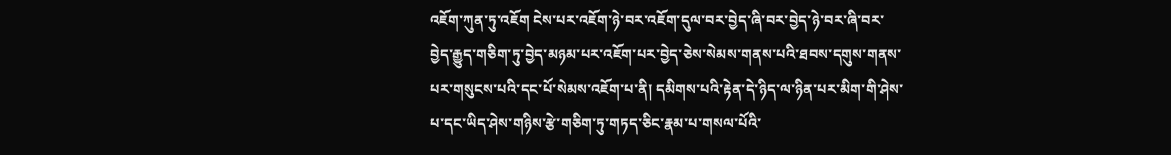འཇོག་ཀུན་ཏུ་འཇོག ངེས་པར་འཇོག་ཉེ་བར་འཇོག་དུལ་བར་བྱེད་ཞི་བར་བྱེད་ཉེ་བར་ཞི་བར་བྱེད་རྒྱུད་གཅིག་ཏུ་བྱེད་མཉམ་པར་འཇོག་པར་བྱེད་ཅེས་སེམས་གནས་པའི་ཐབས་དགུས་གནས་པར་གསུངས་པའི་དང་པོ་སེམས་འཇོག་པ་ནི། དམིགས་པའི་རྟེན་དེ་ཉིད་ལ་ཉིན་པར་མིག་གི་ཤེས་པ་དང་ཡིད་ཤེས་གཉིས་རྩེ་གཅིག་ཏུ་གཏད་ཅིང་རྣམ་པ་གསལ་པོའི་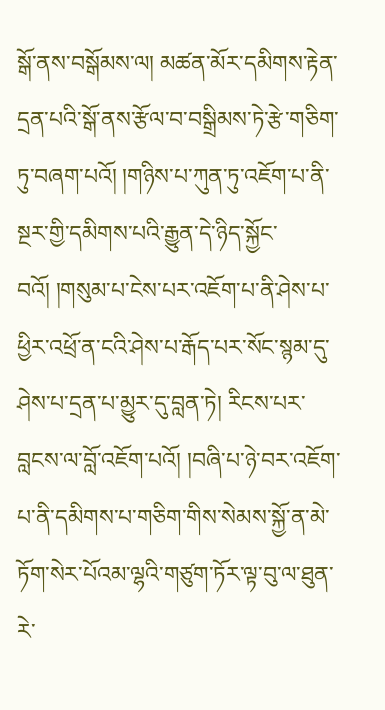སྒོ་ནས་བསྒོམས་ལ། མཚན་མོར་དམིགས་རྟེན་དྲན་པའི་སྒོ་ནས་རྩོལ་བ་བསྒྲིམས་ཏེ་རྩེ་གཅིག་ཏུ་བཞག་པའོ། །གཉིས་པ་ཀུན་ཏུ་འཇོག་པ་ནི་སྔར་གྱི་དམིགས་པའི་རྒྱུན་དེ་ཉིད་སྐྱོང་བའོ། །གསུམ་པ་ངེས་པར་འཇོག་པ་ནི་ཤེས་པ་ཕྱིར་འཕྲོ་ན་ངའི་ཤེས་པ་རྒོད་པར་སོང་སྙམ་དུ་ཤེས་པ་དྲན་པ་མྱུར་དུ་བླན་ཏེ། རིངས་པར་བླངས་ལ་བློ་འཇོག་པའོ། །བཞི་པ་ཉེ་བར་འཇོག་པ་ནི་དམིགས་པ་གཅིག་གིས་སེམས་སྐྱོ་ན་མེ་ཏོག་སེར་པོའམ་ལྷའི་གཙུག་ཏོར་ལྟ་བུ་ལ་ཐུན་རེ་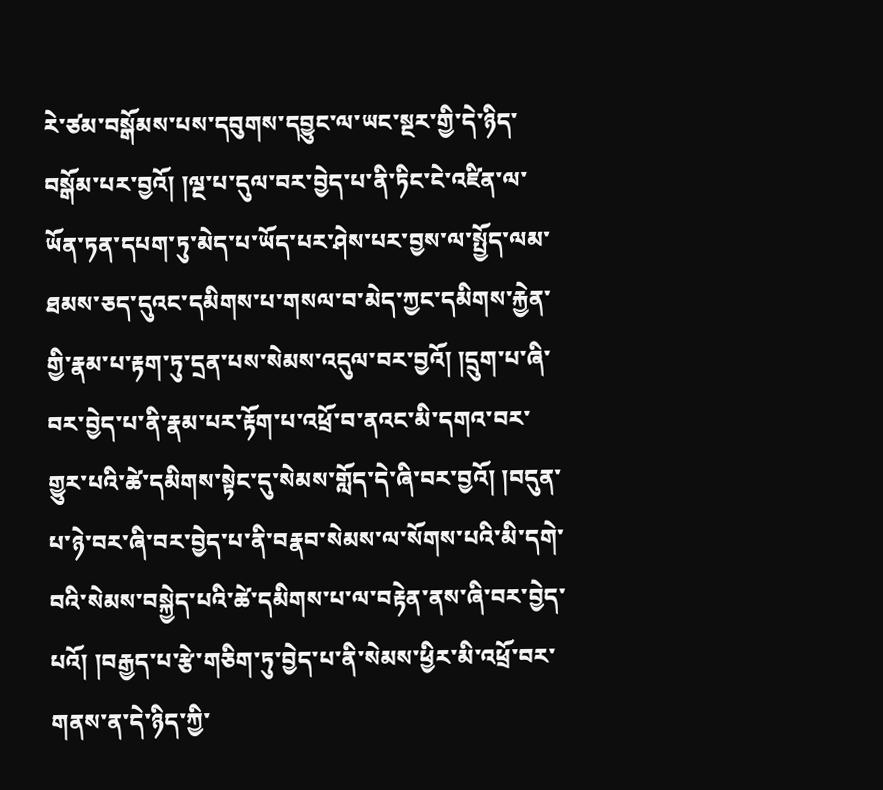རེ་ཙམ་བསྒོམས་པས་དབུགས་དབྱུང་ལ་ཡང་སྔར་གྱི་དེ་ཉིད་བསྒོམ་པར་བྱའོ། །ལྔ་པ་དུལ་བར་བྱེད་པ་ནི་ཏིང་ངེ་འཛིན་ལ་ཡོན་ཏན་དཔག་ཏུ་མེད་པ་ཡོད་པར་ཤེས་པར་བྱས་ལ་སྤྱོད་ལམ་ཐམས་ཅད་དུའང་དམིགས་པ་གསལ་བ་མེད་ཀྱང་དམིགས་རྐྱེན་གྱི་རྣམ་པ་རྟག་ཏུ་དྲན་པས་སེམས་འདུལ་བར་བྱའོ། །དྲུག་པ་ཞི་བར་བྱེད་པ་ནི་རྣམ་པར་རྟོག་པ་འཕྲོ་བ་ནའང་མི་དགའ་བར་གྱུར་པའི་ཚེ་དམིགས་སྟེང་དུ་སེམས་གློད་དེ་ཞི་བར་བྱའོ། །བདུན་པ་ཉེ་བར་ཞི་བར་བྱེད་པ་ནི་བརྣབ་སེམས་ལ་སོགས་པའི་མི་དགེ་བའི་སེམས་བསྐྱེད་པའི་ཚེ་དམིགས་པ་ལ་བརྟེན་ནས་ཞི་བར་བྱེད་པའོ། །བརྒྱད་པ་རྩེ་གཅིག་ཏུ་བྱེད་པ་ནི་སེམས་ཕྱིར་མི་འཕྲོ་བར་གནས་ན་དེ་ཉིད་ཀྱི་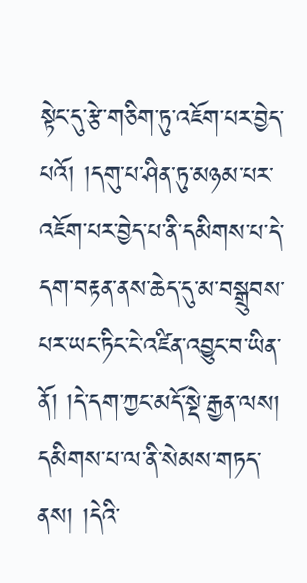སྟེང་དུ་རྩེ་གཅིག་ཏུ་འཇོག་པར་བྱེད་པའོ། །དགུ་པ་ཤིན་ཏུ་མཉམ་པར་འཇོག་པར་བྱེད་པ་ནི་དམིགས་པ་དེ་དག་བརྟན་ནས་ཆེད་དུ་མ་བསྒྲུབས་པར་ཡང་ཏིང་ངེ་འཛིན་འབྱུང་བ་ཡིན་ནོ། །དེ་དག་ཀྱང་མདོ་སྡེ་རྒྱན་ལས། དམིགས་པ་ལ་ནི་སེམས་གཏད་ནས། །དེའི་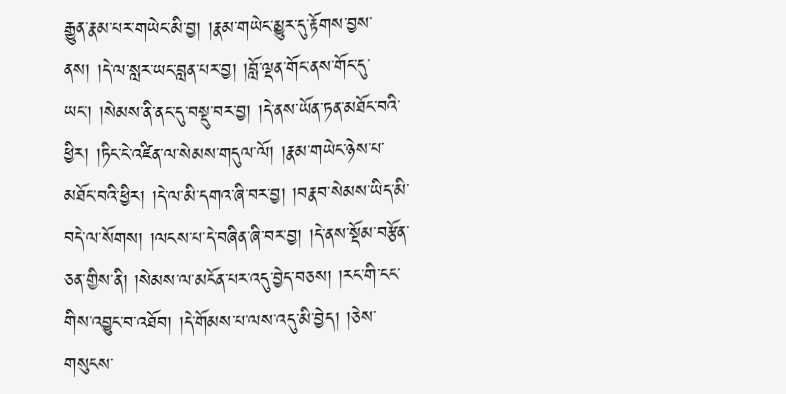རྒྱུན་རྣམ་པར་གཡེང་མི་བྱ། །རྣམ་གཡེང་མྱུར་དུ་རྟོགས་བྱས་ནས། །དེ་ལ་སླར་ཡང་བླན་པར་བྱ། །བློ་ལྡན་གོང་ནས་གོང་དུ་ཡང་། །སེམས་ནི་ནང་དུ་བསྡུ་བར་བྱ། །དེ་ནས་ཡོན་ཏན་མཐོང་བའི་ཕྱིར། །ཏིང་ངེ་འཛིན་ལ་སེམས་གདུལ་ལོ། །རྣམ་གཡེང་ཉེས་པ་མཐོང་བའི་ཕྱིར། །དེ་ལ་མི་དགའ་ཞི་བར་བྱ། །བརྣབ་སེམས་ཡིད་མི་བདེ་ལ་སོགས། །ལངས་པ་དེ་བཞིན་ཞི་བར་བྱ། །དེ་ནས་སྡོམ་བརྩོན་ཅན་གྱིས་ནི། །སེམས་ལ་མངོན་པར་འདུ་བྱེད་བཅས། །རང་གི་ངང་གིས་འབྱུང་བ་འཐོབ། །དེ་གོམས་པ་ལས་འདུ་མི་བྱེད། །ཅེས་གསུངས་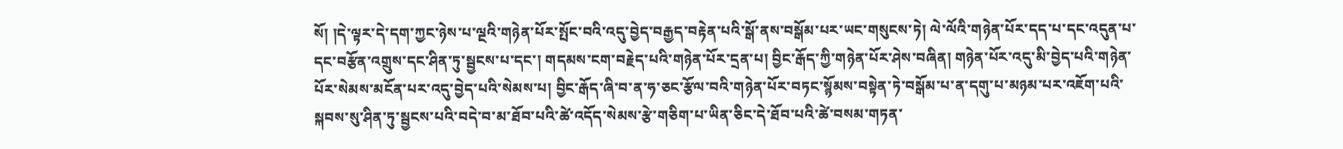སོ། །དེ་ལྟར་དེ་དག་ཀྱང་ཉེས་པ་ལྔའི་གཉེན་པོར་སྤོང་བའི་འདུ་བྱེད་བརྒྱད་བརྟེན་པའི་སྒོ་ནས་བསྒོམ་པར་ཡང་གསུངས་ཏེ། ལེ་ལོའི་གཉེན་པོར་དད་པ་དང་འདུན་པ་དང་བརྩོན་འགྲུས་དང་ཤིན་ཏུ་སྦྱངས་པ་དང་། གདམས་ངག་བརྗེད་པའི་གཉེན་པོར་དྲན་པ། བྱིང་རྒོད་ཀྱི་གཉེན་པོར་ཤེས་བཞིན། གཉེན་པོར་འདུ་མི་བྱེད་པའི་གཉེན་པོར་སེམས་མངོན་པར་འདུ་བྱེད་པའི་སེམས་པ། བྱིང་རྒོད་ཞི་བ་ན་ཧ་ཅང་རྩོལ་བའི་གཉེན་པོར་བཏང་སྙོམས་བསྟེན་ཏེ་བསྒོམ་པ་ན་དགུ་པ་མཉམ་པར་འཇོག་པའི་སྐབས་སུ་ཤིན་ཏུ་སྦྱངས་པའི་བདེ་བ་མ་ཐོབ་པའི་ཚེ་འདོད་སེམས་རྩེ་གཅིག་པ་ཡིན་ཅིང་དེ་ཐོབ་པའི་ཚེ་བསམ་གཏན་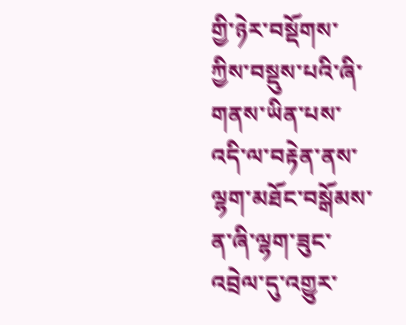གྱི་ཉེར་བསྡོགས་ཀྱིས་བསྡུས་པའི་ཞི་གནས་ཡིན་པས་འདི་ལ་བརྟེན་ནས་ལྷག་མཐོང་བསྒོམས་ན་ཞི་ལྷག་ཟུང་འབྲེལ་དུ་འགྱུར་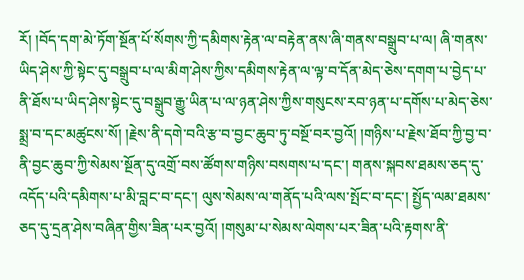རོ། །བོད་དག་མེ་ཏོག་སྔོན་པོ་སོགས་ཀྱི་དམིགས་རྟེན་ལ་བརྟེན་ནས་ཞི་གནས་བསྒྲུབ་པ་ལ། ཞི་གནས་ཡིད་ཤེས་ཀྱི་སྟེང་དུ་བསྒྲུབ་པ་ལ་མིག་ཤེས་ཀྱིས་དམིགས་རྟེན་ལ་ལྟ་བ་དོན་མེད་ཅེས་དགག་པ་བྱེད་པ་ནི་ཐོས་པ་ཡིད་ཤེས་སྟེང་དུ་བསྒྲུབ་རྒྱུ་ཡིན་པ་ལ་ཉན་ཤེས་ཀྱིས་གསུངས་རབ་ཉན་པ་དགོས་པ་མེད་ཅེས་སྨྲ་བ་དང་མཚུངས་སོ། །རྗེས་ནི་དགེ་བའི་རྩ་བ་བྱང་ཆུབ་ཏུ་བསྔོ་བར་བྱའོ། །གཉིས་པ་རྗེས་ཐོབ་ཀྱི་བྱ་བ་ནི་བྱང་ཆུབ་ཀྱི་སེམས་སྔོན་དུ་འགྲོ་བས་ཚོགས་གཉིས་བསགས་པ་དང་། གནས་སྐབས་ཐམས་ཅད་དུ་འདོད་པའི་དམིགས་པ་མི་བླང་བ་དང་། ལུས་སེམས་ལ་གནོད་པའི་ལས་སྤོང་བ་དང་། སྤྱོད་ལམ་ཐམས་ཅད་དུ་དྲན་ཤེས་བཞིན་གྱིས་ཟིན་པར་བྱའོ། །གསུམ་པ་སེམས་ལེགས་པར་ཟིན་པའི་རྟགས་ནི་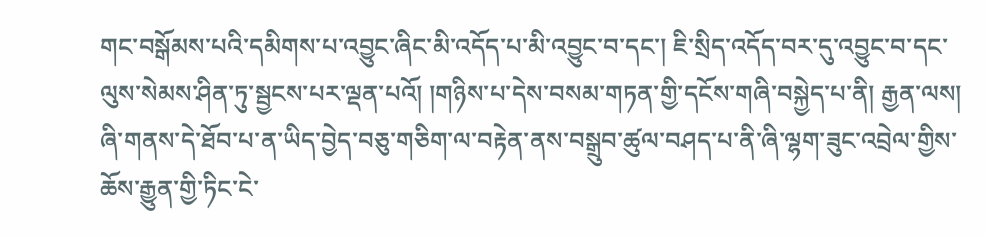གང་བསྒོམས་པའི་དམིགས་པ་འབྱུང་ཞིང་མི་འདོད་པ་མི་འབྱུང་བ་དང་། ཇི་སྲིད་འདོད་བར་དུ་འབྱུང་བ་དང་ལུས་སེམས་ཤིན་ཏུ་སྦྱངས་པར་ལྡན་པའོ། །གཉིས་པ་དེས་བསམ་གཏན་གྱི་དངོས་གཞི་བསྐྱེད་པ་ནི། རྒྱན་ལས། ཞི་གནས་དེ་ཐོབ་པ་ན་ཡིད་བྱེད་བཅུ་གཅིག་ལ་བརྟེན་ནས་བསྒྲུབ་ཚུལ་བཤད་པ་ནི་ཞི་ལྷག་ཟུང་འབྲེལ་གྱིས་ཆོས་རྒྱུན་གྱི་ཏིང་ངེ་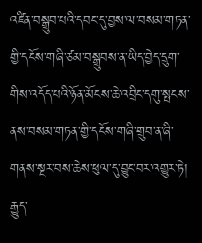འཛིན་བསྒྲུབ་པའི་དབང་དུ་བྱས་ལ་བསམ་གཏན་གྱི་དངོས་གཞི་ཙམ་བསྒྲུབས་ན་ཡིད་བྱེད་དྲུག་གིས་འདོད་པའི་ཉོན་མོངས་ཆེ་འབྲིང་དགུ་སྤངས་ནས་བསམ་གཏན་གྱི་དངོས་གཞི་གྲུབ་ན་ཞི་གནས་སྔར་བས་ཆེས་ཕུལ་དུ་བྱུང་བར་འགྱུར་ཏེ། རྒྱུད་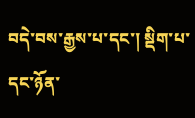བདེ་བས་རྒྱས་པ་དང་། སྡིག་པ་དང་ཉོན་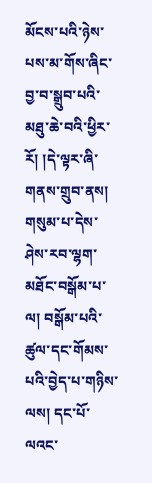མོངས་པའི་ཉེས་པས་མ་གོས་ཞིང་བྱ་བ་སྒྲུབ་པའི་མཐུ་ཆེ་བའི་ཕྱིར་རོ། །དེ་ལྟར་ཞི་གནས་གྲུབ་ནས། གསུམ་པ་དེས་ཤེས་རབ་ལྷག་མཐོང་བསྒོམ་པ་ལ། བསྒོམ་པའི་ཚུལ་དང་གོམས་པའི་བྱེད་པ་གཉིས་ལས། དང་པོ་ལའང་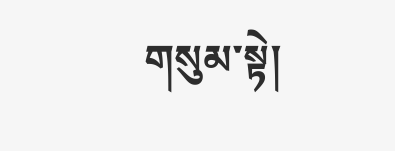གསུམ་སྟེ།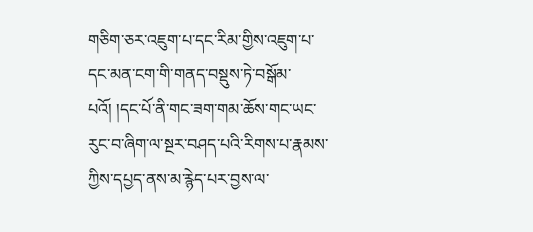གཅིག་ཅར་འཇུག་པ་དང་རིམ་གྱིས་འཇུག་པ་དང་མན་ངག་གི་གནད་བསྡུས་ཏེ་བསྒོམ་པའོ། །དང་པོ་ནི་གང་ཟག་གམ་ཆོས་གང་ཡང་རུང་བ་ཞིག་ལ་སྔར་བཤད་པའི་རིགས་པ་རྣམས་ཀྱིས་དཔྱད་ནས་མ་རྙེད་པར་བྱས་ལ་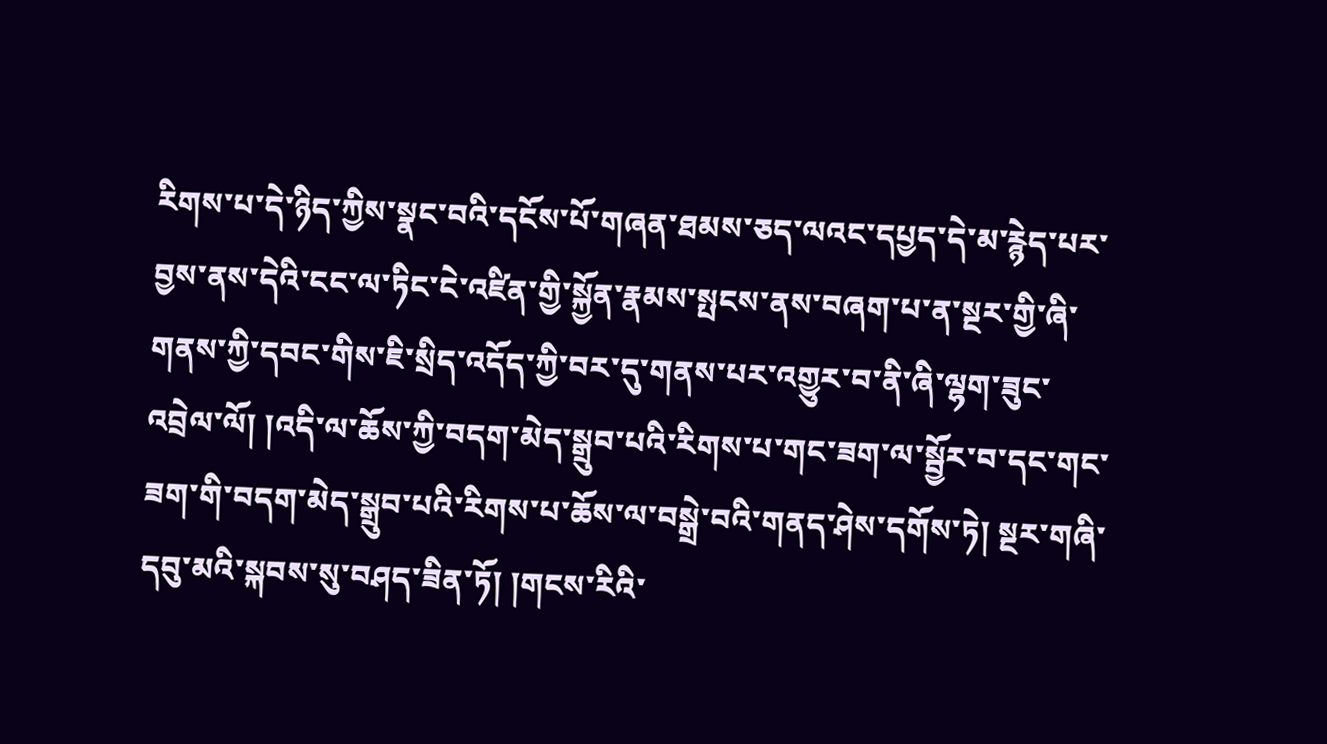རིགས་པ་དེ་ཉིད་ཀྱིས་སྣང་བའི་དངོས་པོ་གཞན་ཐམས་ཅད་ལའང་དཔྱད་དེ་མ་རྙེད་པར་བྱས་ནས་དེའི་ངང་ལ་ཏིང་ངེ་འཛིན་གྱི་སྐྱོན་རྣམས་སྤངས་ནས་བཞག་པ་ན་སྔར་གྱི་ཞི་གནས་ཀྱི་དབང་གིས་ཇི་སྲིད་འདོད་ཀྱི་བར་དུ་གནས་པར་འགྱུར་བ་ནི་ཞི་ལྷག་ཟུང་འབྲེལ་ལོ། །འདི་ལ་ཆོས་ཀྱི་བདག་མེད་སྒྲུབ་པའི་རིགས་པ་གང་ཟག་ལ་སྦྱོར་བ་དང་གང་ཟག་གི་བདག་མེད་སྒྲུབ་པའི་རིགས་པ་ཆོས་ལ་བསྒྲེ་བའི་གནད་ཤེས་དགོས་ཏེ། སྔར་གཞི་དབུ་མའི་སྐབས་སུ་བཤད་ཟིན་ཏོ། །གངས་རིའི་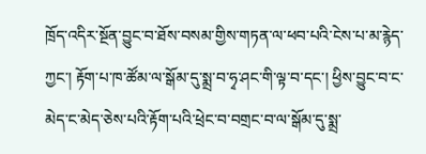ཁྲོད་འདིར་སྔོན་བྱུང་བ་ཐོས་བསམ་གྱིས་གཏན་ལ་ཕབ་པའི་ངེས་པ་མ་རྙེད་ཀྱང་། རྟོག་པ་ཁ་ཚོམ་ལ་སྒོམ་དུ་སྨྲ་བ་ཧྭ་ཤང་གི་ལྟ་བ་དང་། ཕྱིས་བྱུང་བ་ང་མེད་ང་མེད་ཅེས་པའི་རྟོག་པའི་ཕྲེང་བ་བགྲང་བ་ལ་སྒོམ་དུ་སྨྲ་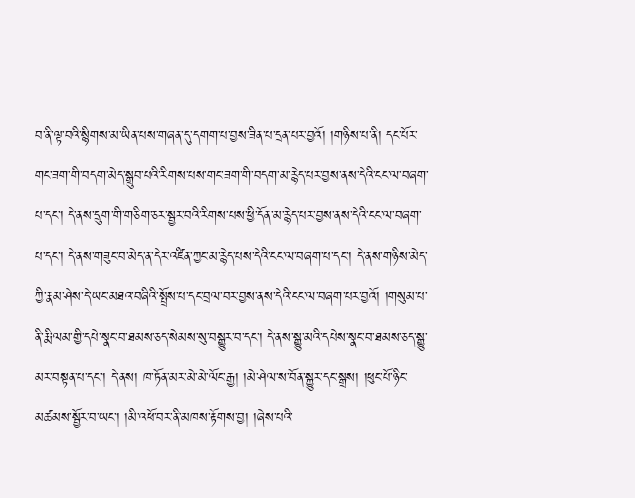བ་ནི་ལྟ་བའི་སྙིགས་མ་ཡིན་པས་གཞན་དུ་དགག་པ་བྱས་ཟིན་པ་དྲན་པར་བྱའོ། །གཉིས་པ་ནི། དང་པོར་གང་ཟག་གི་བདག་མེད་སྒྲུབ་པའི་རིགས་པས་གང་ཟག་གི་བདག་མ་རྙེད་པར་བྱས་ནས་དེའི་ངང་ལ་བཞག་པ་དང་། དེ་ནས་དྲུག་གི་གཅིག་ཅར་སྦྱར་བའི་རིགས་པས་ཕྱི་དོན་མ་རྙེད་པར་བྱས་ནས་དེའི་ངང་ལ་བཞག་པ་དང་། དེ་ནས་གཟུང་བ་མེད་ན་དེར་འཛིན་ཀྱང་མ་རྙེད་པས་དེའི་ངང་ལ་བཞག་པ་དང་། དེ་ནས་གཉིས་མེད་ཀྱི་རྣམ་ཤེས་དེ་ཡང་མཐའ་བཞིའི་སྤྲོས་པ་དང་བྲལ་བར་བྱས་ནས་དེའི་ངང་ལ་བཞག་པར་བྱའོ། །གསུམ་པ་ནི་རྨི་ལམ་གྱི་དཔེ་སྣང་བ་ཐམས་ཅད་སེམས་སུ་བསྒྱུར་བ་དང་། དེ་ནས་སྒྱུ་མའི་དཔེས་སྣང་བ་ཐམས་ཅད་སྒྱུ་མར་བསྟན་པ་དང་། དེ་ནས། ཁ་ཏོན་མར་མེ་མེ་ལོང་རྒྱ། །མེ་ཤེལ་ས་བོན་སྐྱུར་དང་སྒྲས། །ཕུང་པོ་ཉིང་མཚམས་སྦྱོར་བ་ཡང་། །མི་འཕོ་བར་ནི་མཁས་རྟོགས་བྱ། །ཞེས་པའི་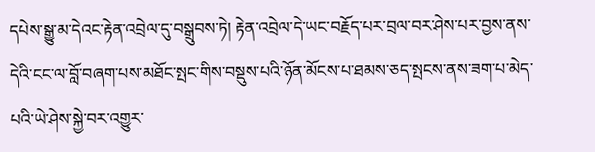དཔེས་སྒྱུ་མ་དེའང་རྟེན་འབྲེལ་དུ་བསྒྲུབས་ཏེ། རྟེན་འབྲེལ་དེ་ཡང་བརྗོད་པར་བྲལ་བར་ཤེས་པར་བྱས་ནས་དེའི་ངང་ལ་བློ་བཞག་པས་མཐོང་སྤང་གིས་བསྡུས་པའི་ཉོན་མོངས་པ་ཐམས་ཅད་སྤངས་ནས་ཟག་པ་མེད་པའི་ཡེ་ཤེས་སྐྱེ་བར་འགྱུར་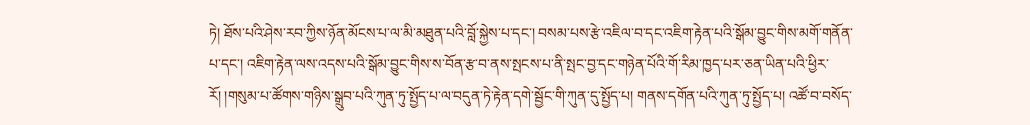ཏེ། ཐོས་པའི་ཤེས་རབ་ཀྱིས་ཉོན་མོངས་པ་ལ་མི་མཐུན་པའི་བློ་སྐྱེས་པ་དང་། བསམ་པས་རྩེ་འཇིལ་བ་དང་འཇིག་རྟེན་པའི་སྒོམ་བྱུང་གིས་མགོ་གནོན་པ་དང་། འཇིག་རྟེན་ལས་འདས་པའི་སྒོམ་བྱུང་གིས་ས་བོན་རྩ་བ་ནས་སྤངས་པ་ནི་སྤང་བྱ་དང་གཉེན་པོའི་གོ་རིམ་ཁྱད་པར་ཅན་ཡིན་པའི་ཕྱིར་རོ། །གསུམ་པ་ཚོགས་གཉིས་སྒྲུབ་པའི་ཀུན་ཏུ་སྤྱོད་པ་ལ་བདུན་ཏེ་རྟེན་དགེ་སྦྱོང་གི་ཀུན་དུ་སྤྱོད་པ། གནས་དགོན་པའི་ཀུན་ཏུ་སྤྱོད་པ། འཚོ་བ་བསོད་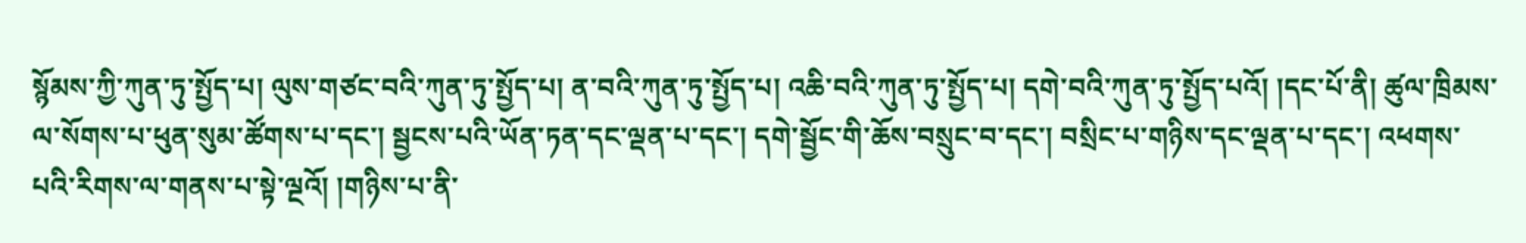སྙོམས་ཀྱི་ཀུན་ཏུ་སྤྱོད་པ། ལུས་གཙང་བའི་ཀུན་ཏུ་སྤྱོད་པ། ན་བའི་ཀུན་ཏུ་སྤྱོད་པ། འཆི་བའི་ཀུན་ཏུ་སྤྱོད་པ། དགེ་བའི་ཀུན་ཏུ་སྤྱོད་པའོ། །དང་པོ་ནི། ཚུལ་ཁྲིམས་ལ་སོགས་པ་ཕུན་སུམ་ཚོགས་པ་དང་། སྦྱངས་པའི་ཡོན་ཏན་དང་ལྡན་པ་དང་། དགེ་སྦྱོང་གི་ཆོས་བསྲུང་བ་དང་། བསྲིང་པ་གཉིས་དང་ལྡན་པ་དང་། འཕགས་པའི་རིགས་ལ་གནས་པ་སྟེ་ལྔའོ། །གཉིས་པ་ནི་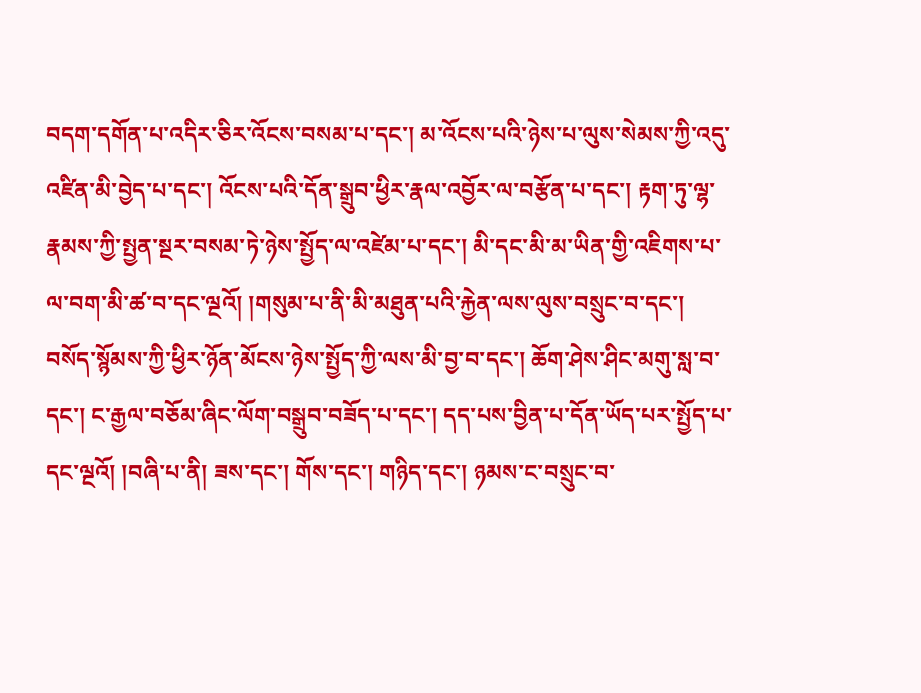བདག་དགོན་པ་འདིར་ཅིར་འོངས་བསམ་པ་དང་། མ་འོངས་པའི་ཉེས་པ་ལུས་སེམས་ཀྱི་འདུ་འཛིན་མི་བྱེད་པ་དང་། འོངས་པའི་དོན་སྒྲུབ་ཕྱིར་རྣལ་འབྱོར་ལ་བརྩོན་པ་དང་། རྟག་ཏུ་ལྷ་རྣམས་ཀྱི་སྤྱན་སྔར་བསམ་ཏེ་ཉེས་སྤྱོད་ལ་འཛེམ་པ་དང་། མི་དང་མི་མ་ཡིན་གྱི་འཇིགས་པ་ལ་བག་མི་ཚ་བ་དང་ལྔའོ། །གསུམ་པ་ནི་མི་མཐུན་པའི་རྐྱེན་ལས་ལུས་བསྲུང་བ་དང་། བསོད་སྙོམས་ཀྱི་ཕྱིར་ཉོན་མོངས་ཉེས་སྤྱོད་ཀྱི་ལས་མི་བྱ་བ་དང་། ཆོག་ཤེས་ཤིང་མགུ་སླ་བ་དང་། ང་རྒྱལ་བཅོམ་ཞིང་ལོག་བསྒྲུབ་བཟོད་པ་དང་། དད་པས་བྱིན་པ་དོན་ཡོད་པར་སྤྱོད་པ་དང་ལྔའོ། །བཞི་པ་ནི། ཟས་དང་། གོས་དང་། གཉིད་དང་། ཉམས་ང་བསྲུང་བ་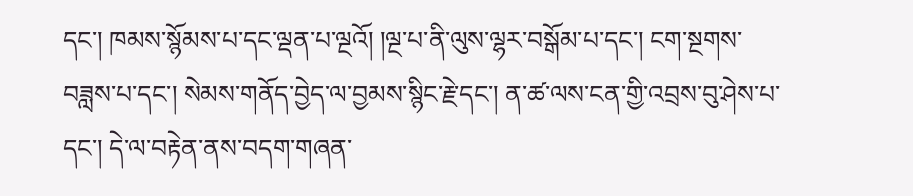དང་། ཁམས་སྙོམས་པ་དང་ལྡན་པ་ལྔའོ། །ལྔ་པ་ནི་ལུས་ལྷར་བསྒོམ་པ་དང་། ངག་སྔགས་བཟླས་པ་དང་། སེམས་གནོད་བྱེད་ལ་བྱམས་སྙིང་རྗེ་དང་། ན་ཚ་ལས་ངན་གྱི་འབྲས་བུ་ཤེས་པ་དང་། དེ་ལ་བརྟེན་ནས་བདག་གཞན་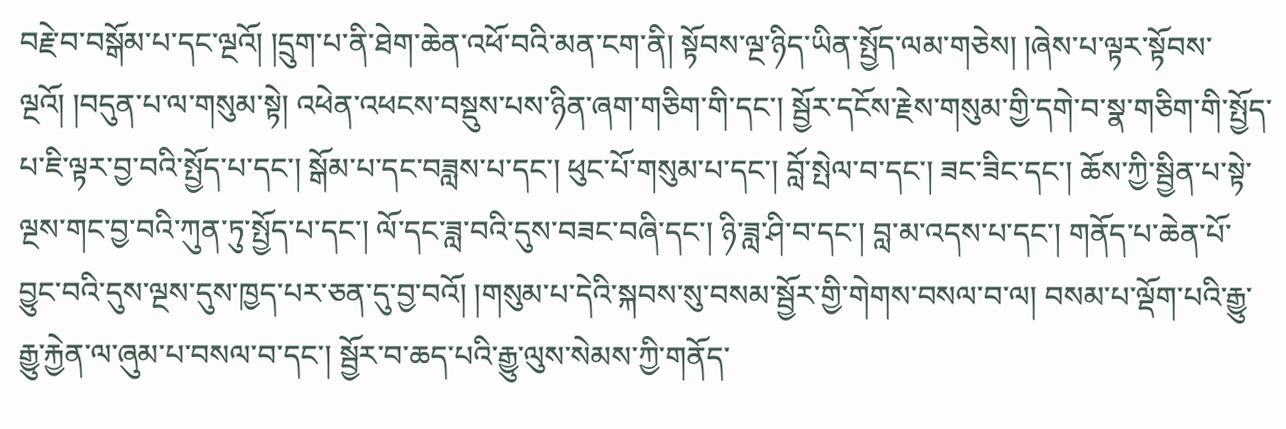བརྗེ་བ་བསྒོམ་པ་དང་ལྔའོ། །དྲུག་པ་ནི་ཐེག་ཆེན་འཕོ་བའི་མན་ངག་ནི། སྟོབས་ལྔ་ཉིད་ཡིན་སྤྱོད་ལམ་གཅེས། །ཞེས་པ་ལྟར་སྟོབས་ལྔའོ། །བདུན་པ་ལ་གསུམ་སྟེ། འཕེན་འཕངས་བསྡུས་པས་ཉིན་ཞག་གཅིག་གི་དང་། སྦྱོར་དངོས་རྗེས་གསུམ་གྱི་དགེ་བ་སྣ་གཅིག་གི་སྤྱོད་པ་ཇི་ལྟར་བྱ་བའི་སྤྱོད་པ་དང་། སྒོམ་པ་དང་བཟླས་པ་དང་། ཕུང་པོ་གསུམ་པ་དང་། བློ་སྤེལ་བ་དང་། ཟང་ཟིང་དང་། ཆོས་ཀྱི་སྦྱིན་པ་སྟེ་ལྔས་གང་བྱ་བའི་ཀུན་ཏུ་སྤྱོད་པ་དང་། ལོ་དང་ཟླ་བའི་དུས་བཟང་བཞི་དང་། ཉི་ཟླ་ཤི་བ་དང་། བླ་མ་འདས་པ་དང་། གནོད་པ་ཆེན་པོ་བྱུང་བའི་དུས་ལྔས་དུས་ཁྱད་པར་ཅན་དུ་བྱ་བའོ། །གསུམ་པ་དེའི་སྐབས་སུ་བསམ་སྦྱོར་གྱི་གེགས་བསལ་བ་ལ། བསམ་པ་ལྡོག་པའི་རྒྱུ་རྒྱུ་རྐྱེན་ལ་ཞུམ་པ་བསལ་བ་དང་། སྦྱོར་བ་ཆད་པའི་རྒྱུ་ལུས་སེམས་ཀྱི་གནོད་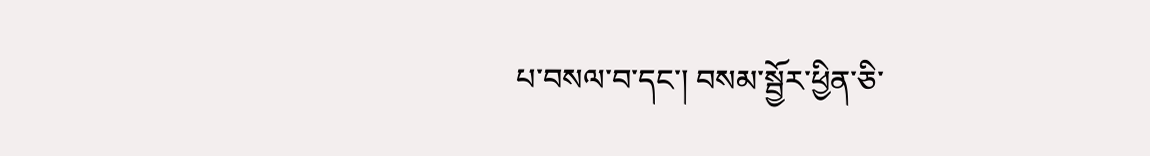པ་བསལ་བ་དང་། བསམ་སྦྱོར་ཕྱིན་ཅི་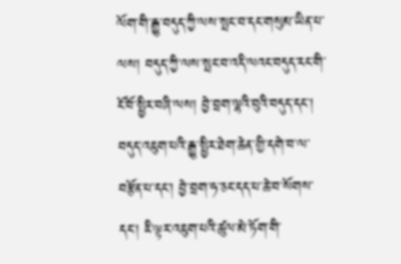ལོག་གི་རྒྱུ་བདུད་ཀྱི་ལས་སྤང་བ་དང་གསུམ་ཡིན་པ་ལས། བདུད་ཀྱི་ལས་སྤང་བ་འདི་ལའང་བདུད་རང་གི་ངོ་བོ་སྤྱིར་བཞི་ལས། བྱེ་བྲག་ལྷའི་བུའི་བདུད་དང་། བདུད་འཇུག་པའི་རྒྱུ་སྤྱིར་ཐེག་ཆེན་གྱི་དགེ་བ་ལ་བརྩོན་པ་དང་། བྱེ་བྲག་ཧ་ཅང་དད་པ་ཆེ་བ་སོགས་དང་། ཇི་ལྟར་འཇུག་པའི་ཚུལ་མེ་ཏོག་གི་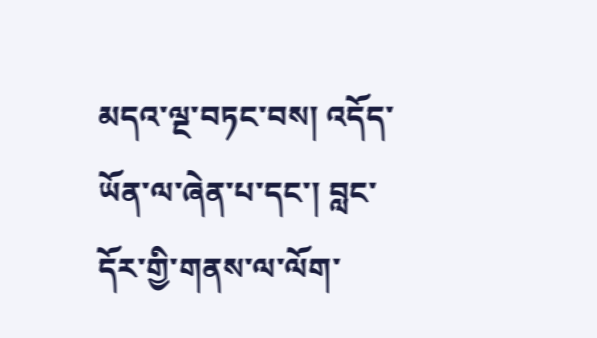མདའ་ལྔ་བཏང་བས། འདོད་ཡོན་ལ་ཞེན་པ་དང་། བླང་དོར་གྱི་གནས་ལ་ལོག་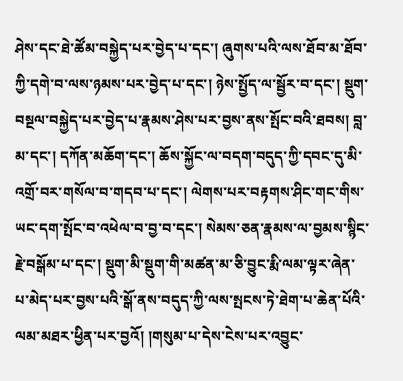ཤེས་དང་ཐེ་ཚོམ་བསྐྱེད་པར་བྱེད་པ་དང་། ཞུགས་པའི་ལས་ཐོབ་མ་ཐོབ་ཀྱི་དགེ་བ་ལས་ཉམས་པར་བྱེད་པ་དང་། ཉེས་སྤྱོད་ལ་སྦྱོར་བ་དང་། སྡུག་བསྔལ་བསྐྱེད་པར་བྱེད་པ་རྣམས་ཤེས་པར་བྱས་ནས་སྤོང་བའི་ཐབས། བླ་མ་དང་། དཀོན་མཆོག་དང་། ཆོས་སྐྱོང་ལ་བདག་བདུད་ཀྱི་དབང་དུ་མི་འགྲོ་བར་གསོལ་བ་གདབ་པ་དང་། ལེགས་པར་བརྟགས་ཤིང་གང་གིས་ཡང་དག་སྤོང་བ་འཕེལ་བ་བྱ་བ་དང་། སེམས་ཅན་རྣམས་ལ་བྱམས་སྙིང་རྗེ་བསྒོམ་པ་དང་། སྡུག་མི་སྡུག་གི་མཚན་མ་ཅི་བྱུང་རྨི་ལམ་ལྟར་ཞེན་པ་མེད་པར་བྱས་པའི་སྒོ་ནས་བདུད་ཀྱི་ལས་སྤངས་ཏེ་ཐེག་པ་ཆེན་པོའི་ལམ་མཐར་ཕྱིན་པར་བྱའོ། །གསུམ་པ་དེས་ངེས་པར་འབྱུང་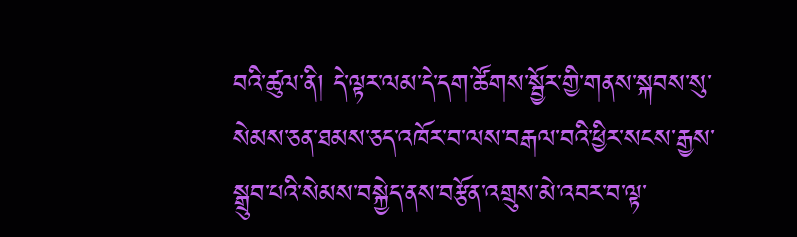བའི་ཚུལ་ནི། དེ་ལྟར་ལམ་དེ་དག་ཚོགས་སྦྱོར་གྱི་གནས་སྐབས་སུ་སེམས་ཅན་ཐམས་ཅད་འཁོར་བ་ལས་བརྒལ་བའི་ཕྱིར་སངས་རྒྱས་སྒྲུབ་པའི་སེམས་བསྐྱེད་ནས་བརྩོན་འགྲུས་མེ་འབར་བ་ལྟ་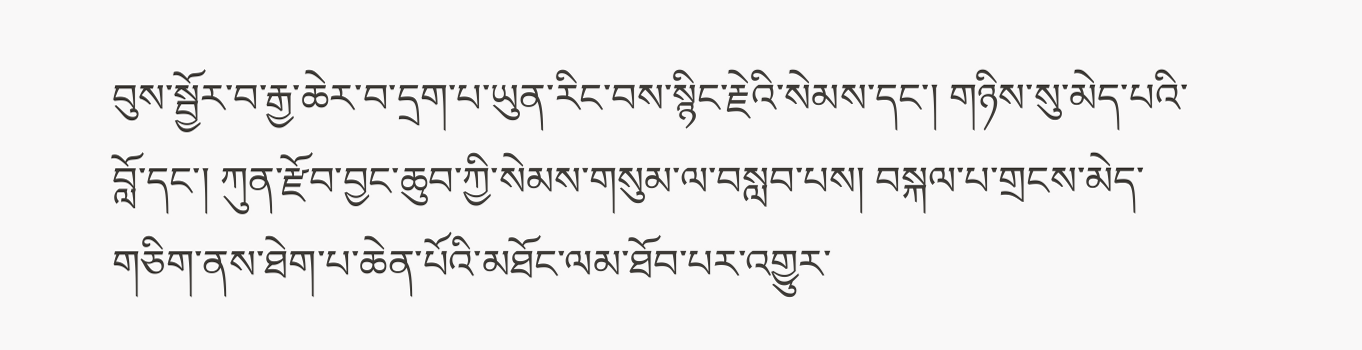བུས་སྦྱོར་བ་རྒྱ་ཆེར་བ་དྲག་པ་ཡུན་རིང་བས་སྙིང་རྗེའི་སེམས་དང་། གཉིས་སུ་མེད་པའི་བློ་དང་། ཀུན་རྫོབ་བྱང་ཆུབ་ཀྱི་སེམས་གསུམ་ལ་བསླབ་པས། བསྐལ་པ་གྲངས་མེད་གཅིག་ནས་ཐེག་པ་ཆེན་པོའི་མཐོང་ལམ་ཐོབ་པར་འགྱུར་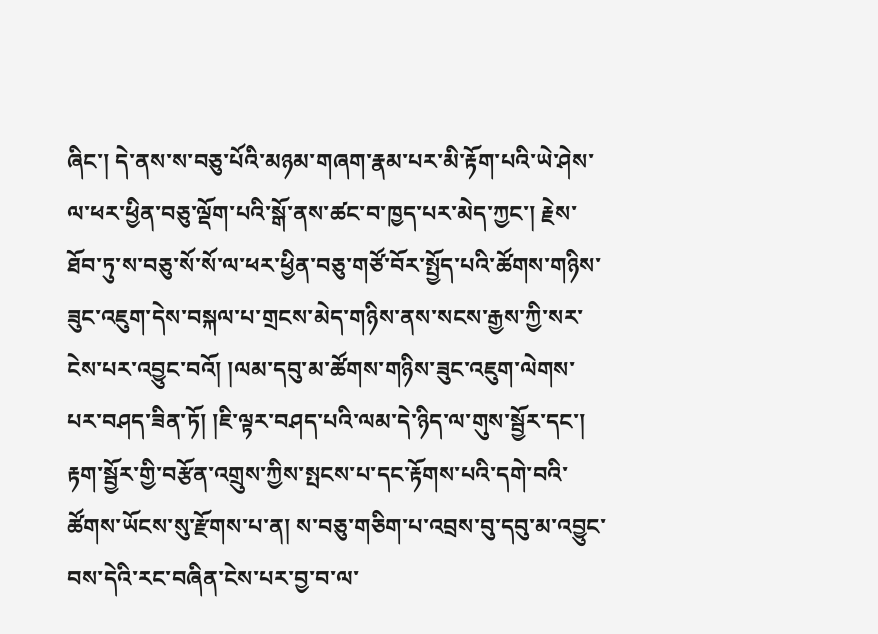ཞིང་། དེ་ནས་ས་བཅུ་པོའི་མཉམ་གཞག་རྣམ་པར་མི་རྟོག་པའི་ཡེ་ཤེས་ལ་ཕར་ཕྱིན་བཅུ་ལྡོག་པའི་སྒོ་ནས་ཚང་བ་ཁྱད་པར་མེད་ཀྱང་། རྗེས་ཐོབ་ཏུ་ས་བཅུ་སོ་སོ་ལ་ཕར་ཕྱིན་བཅུ་གཙོ་བོར་སྤྱོད་པའི་ཚོགས་གཉིས་ཟུང་འཇུག་དེས་བསྐལ་པ་གྲངས་མེད་གཉིས་ནས་སངས་རྒྱས་ཀྱི་སར་ངེས་པར་འབྱུང་བའོ། །ལམ་དབུ་མ་ཚོགས་གཉིས་ཟུང་འཇུག་ལེགས་པར་བཤད་ཟིན་ཏོ། །ཇི་ལྟར་བཤད་པའི་ལམ་དེ་ཉིད་ལ་གུས་སྦྱོར་དང་། རྟག་སྦྱོར་གྱི་བརྩོན་འགྲུས་ཀྱིས་སྤངས་པ་དང་རྟོགས་པའི་དགེ་བའི་ཚོགས་ཡོངས་སུ་རྫོགས་པ་ན། ས་བཅུ་གཅིག་པ་འབྲས་བུ་དབུ་མ་འབྱུང་བས་དེའི་རང་བཞིན་ངེས་པར་བྱ་བ་ལ་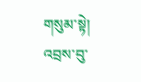གསུམ་སྟེ། འབྲས་བུ་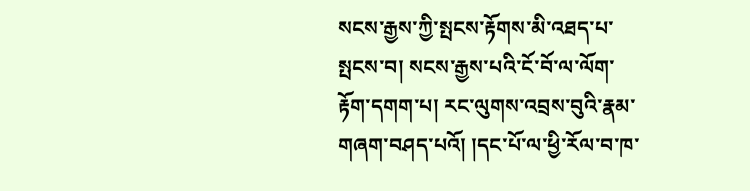སངས་རྒྱས་ཀྱི་སྤངས་རྟོགས་མི་འཐད་པ་སྤངས་བ། སངས་རྒྱས་པའི་ངོ་བོ་ལ་ལོག་རྟོག་དགག་པ། རང་ལུགས་འབྲས་བུའི་རྣམ་གཞག་བཤད་པའོ། །དང་པོ་ལ་ཕྱི་རོལ་བ་ཁ་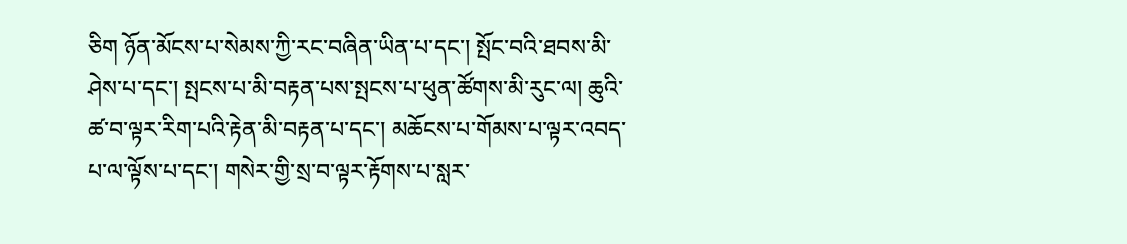ཅིག ཉོན་མོངས་པ་སེམས་ཀྱི་རང་བཞིན་ཡིན་པ་དང་། སྤོང་བའི་ཐབས་མི་ཤེས་པ་དང་། སྤངས་པ་མི་བརྟན་པས་སྤངས་པ་ཕུན་ཚོགས་མི་རུང་ལ། ཆུའི་ཚ་བ་ལྟར་རིག་པའི་རྟེན་མི་བརྟན་པ་དང་། མཆོངས་པ་གོམས་པ་ལྟར་འབད་པ་ལ་ལྟོས་པ་དང་། གསེར་གྱི་སྲ་བ་ལྟར་རྟོགས་པ་སླར་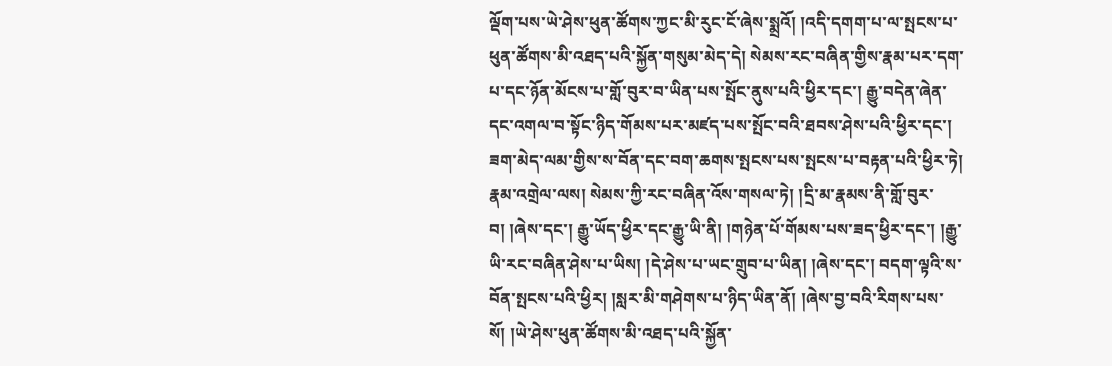ལྡོག་པས་ཡེ་ཤེས་ཕུན་ཚོགས་ཀྱང་མི་རུང་ངོ་ཞེས་སྨྲའོ། །འདི་དགག་པ་ལ་སྤངས་པ་ཕུན་ཚོགས་མི་འཐད་པའི་སྐྱོན་གསུམ་མེད་དེ། སེམས་རང་བཞིན་གྱིས་རྣམ་པར་དག་པ་དང་ཉོན་མོངས་པ་གློ་བུར་བ་ཡིན་པས་སྤོང་ནུས་པའི་ཕྱིར་དང་། རྒྱུ་བདེན་ཞེན་དང་འགལ་བ་སྟོང་ཉིད་གོམས་པར་མཛད་པས་སྤོང་བའི་ཐབས་ཤེས་པའི་ཕྱིར་དང་། ཟག་མེད་ལམ་གྱིས་ས་བོན་དང་བག་ཆགས་སྤངས་པས་སྤངས་པ་བརྟན་པའི་ཕྱིར་ཏེ། རྣམ་འགྲེལ་ལས། སེམས་ཀྱི་རང་བཞིན་འོས་གསལ་ཏེ། །དྲི་མ་རྣམས་ནི་གློ་བུར་བ། །ཞེས་དང་། རྒྱུ་ཡོད་ཕྱིར་དང་རྒྱུ་ཡི་ནི། །གཉེན་པོ་གོམས་པས་ཟད་ཕྱིར་དང་། །རྒྱུ་ཡི་རང་བཞིན་ཤེས་པ་ཡིས། །དེ་ཤེས་པ་ཡང་གྲུབ་པ་ཡིན། །ཞེས་དང་། བདག་ལྟའི་ས་བོན་སྤངས་པའི་ཕྱིར། །སླར་མི་གཤེགས་པ་ཉིད་ཡིན་ནོ། །ཞེས་བྱ་བའི་རིགས་པས་སོ། །ཡེ་ཤེས་ཕུན་ཚོགས་མི་འཐད་པའི་སྐྱོན་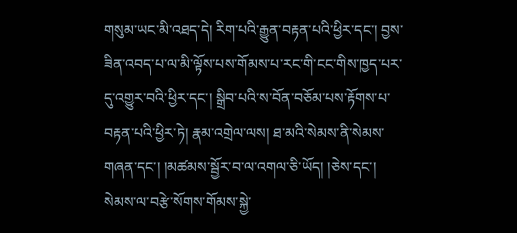གསུམ་ཡང་མི་འཐད་དེ། རིག་པའི་རྒྱུན་བརྟན་པའི་ཕྱིར་དང་། བྱས་ཟིན་འབད་པ་ལ་མི་ལྟོས་པས་གོམས་པ་རང་གི་ངང་གིས་ཁྱད་པར་དུ་འགྱུར་བའི་ཕྱིར་དང་། སྒྲིབ་པའི་ས་བོན་བཅོམ་པས་རྟོགས་པ་བརྟན་པའི་ཕྱིར་ཏེ། རྣམ་འགྲེལ་ལས། ཐ་མའི་སེམས་ནི་སེམས་གཞན་དང་། །མཚམས་སྦྱོར་བ་ལ་འགལ་ཅི་ཡོད། །ཅེས་དང་། སེམས་ལ་བརྩེ་སོགས་གོམས་སྐྱེ་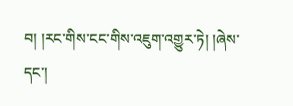བ། །རང་གིས་ངང་གིས་འཇུག་འགྱུར་ཏེ། །ཞེས་དང་།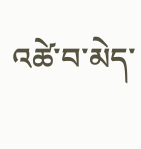འཚེ་བ་མེད་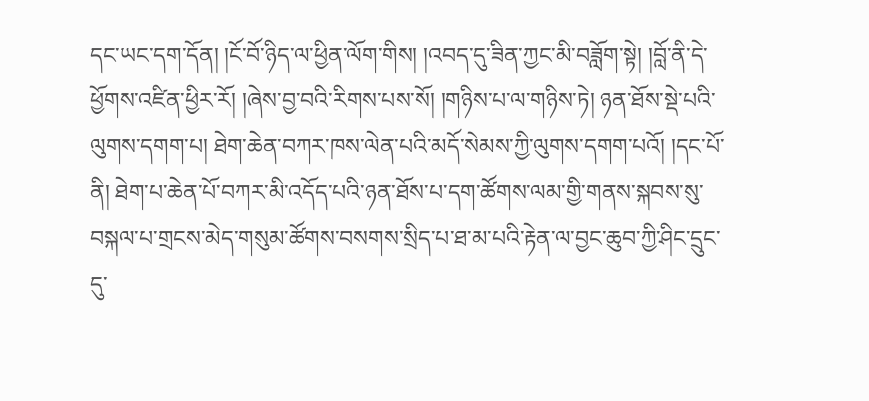དང་ཡང་དག་དོན། །ངོ་བོ་ཉིད་ལ་ཕྱིན་ལོག་གིས། །འབད་དུ་ཟིན་ཀྱང་མི་བཟློག་སྟེ། །བློ་ནི་དེ་ཕྱོགས་འཛིན་ཕྱིར་རོ། །ཞེས་བྱ་བའི་རིགས་པས་སོ། །གཉིས་པ་ལ་གཉིས་ཏེ། ཉན་ཐོས་སྡེ་པའི་ལུགས་དགག་པ། ཐེག་ཆེན་བཀར་ཁས་ལེན་པའི་མདོ་སེམས་ཀྱི་ལུགས་དགག་པའོ། །དང་པོ་ནི། ཐེག་པ་ཆེན་པོ་བཀར་མི་འདོད་པའི་ཉན་ཐོས་པ་དག་ཚོགས་ལམ་གྱི་གནས་སྐབས་སུ་བསྐལ་པ་གྲངས་མེད་གསུམ་ཚོགས་བསགས་སྲིད་པ་ཐ་མ་པའི་རྟེན་ལ་བྱང་ཆུབ་ཀྱི་ཤིང་དྲུང་དུ་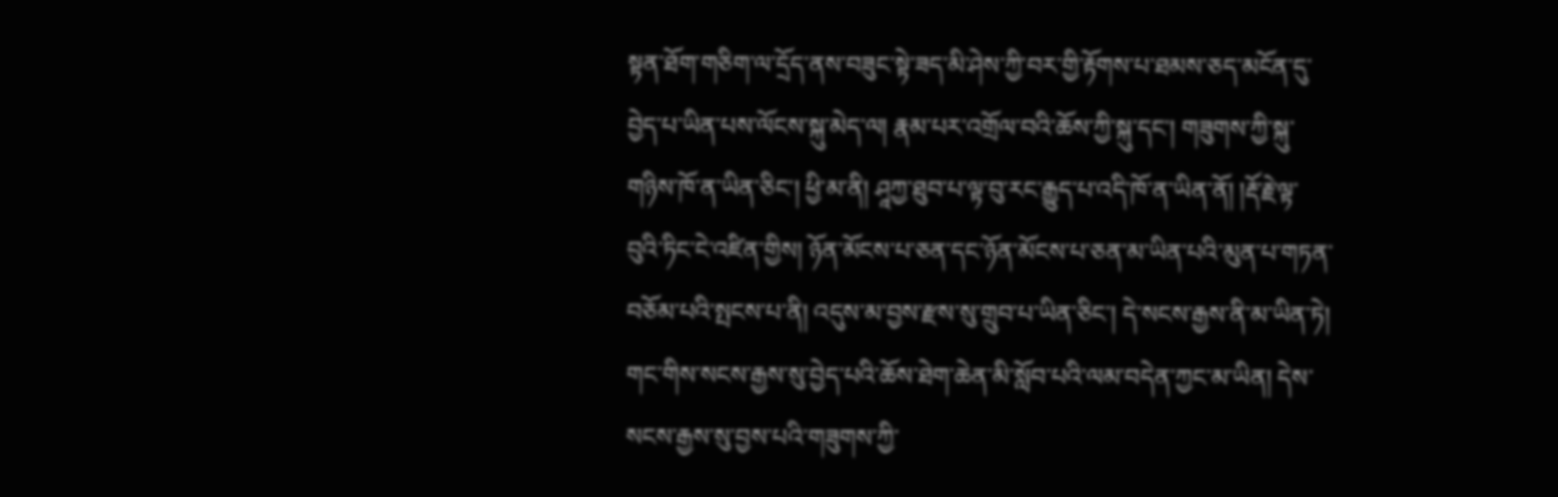སྟན་ཐོག་གཅིག་ལ་དྲོད་ནས་བཟུང་སྟེ་ཟད་མི་ཤེས་ཀྱི་བར་གྱི་རྟོགས་པ་ཐམས་ཅད་མངོན་དུ་བྱེད་པ་ཡིན་པས་ལོངས་སྐུ་མེད་ལ། རྣམ་པར་འགྲོལ་བའི་ཆོས་ཀྱི་སྐུ་དང་། གཟུགས་ཀྱི་སྐུ་གཉིས་ཁོ་ན་ཡིན་ཅིང་། ཕྱི་མ་ནི། ཤཱཀྱ་ཐུབ་པ་ལྟ་བུ་རང་རྒྱུད་པ་འདི་ཁོ་ན་ཡིན་ནོ། །རྡོ་རྗེ་ལྟ་བུའི་ཏིང་ངེ་འཛིན་གྱིས། ཉོན་མོངས་པ་ཅན་དང་ཉོན་མོངས་པ་ཅན་མ་ཡིན་པའི་མུན་པ་གཏན་བཅོམ་པའི་སྤངས་པ་ནི། འདུས་མ་བྱས་རྫས་སུ་གྲུབ་པ་ཡིན་ཅིང་། དེ་སངས་རྒྱས་ནི་མ་ཡིན་ཏེ། གང་གིས་སངས་རྒྱས་སུ་བྱེད་པའི་ཆོས་ཐེག་ཆེན་མི་སློབ་པའི་ལམ་བདེན་ཀྱང་མ་ཡིན། དེས་སངས་རྒྱས་སུ་བྱས་པའི་གཟུགས་ཀྱི་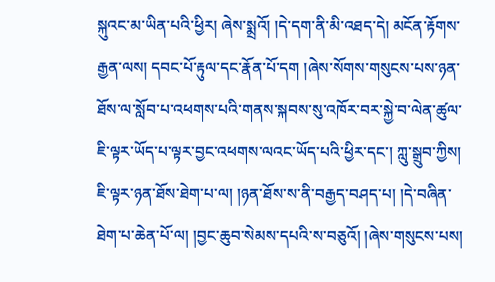སྐུའང་མ་ཡིན་པའི་ཕྱིར། ཞེས་སྨྲའོ། །དེ་དག་ནི་མི་འཐད་དེ། མངོན་རྟོགས་རྒྱན་ལས། དབང་པོ་རྟུལ་དང་རྣོན་པོ་དག །ཞེས་སོགས་གསུངས་པས་ཉན་ཐོས་ལ་སློབ་པ་འཕགས་པའི་གནས་སྐབས་སུ་འཁོར་བར་སྐྱེ་བ་ལེན་ཚུལ་ཇི་ལྟར་ཡོད་པ་ལྟར་བྱང་འཕགས་ལའང་ཡོད་པའི་ཕྱིར་དང་། ཀླུ་སྒྲུབ་ཀྱིས། ཇི་ལྟར་ཉན་ཐོས་ཐེག་པ་ལ། །ཉན་ཐོས་ས་ནི་བརྒྱད་བཤད་པ། །དེ་བཞིན་ཐེག་པ་ཆེན་པོ་ལ། །བྱང་ཆུབ་སེམས་དཔའི་ས་བཅུའོ། །ཞེས་གསུངས་པས།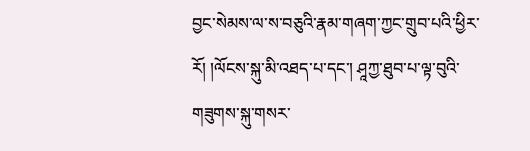བྱང་སེམས་ལ་ས་བཅུའི་རྣམ་གཞག་ཀྱང་གྲུབ་པའི་ཕྱིར་རོ། །ལོངས་སྐུ་མི་འཐད་པ་དང་། ཤཱཀྱ་ཐུབ་པ་ལྟ་བུའི་གཟུགས་སྐུ་གསར་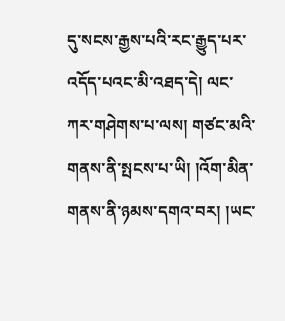དུ་སངས་རྒྱས་པའི་རང་རྒྱུད་པར་འདོད་པའང་མི་འཐད་དེ། ལང་ཀར་གཤེགས་པ་ལས། གཙང་མའི་གནས་ནི་སྤངས་པ་ཡི། །འོག་མིན་གནས་ནི་ཉམས་དགའ་བར། །ཡང་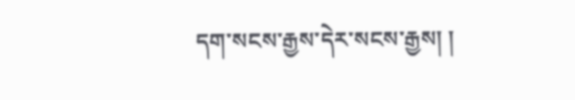དག་སངས་རྒྱས་དེར་སངས་རྒྱས། །